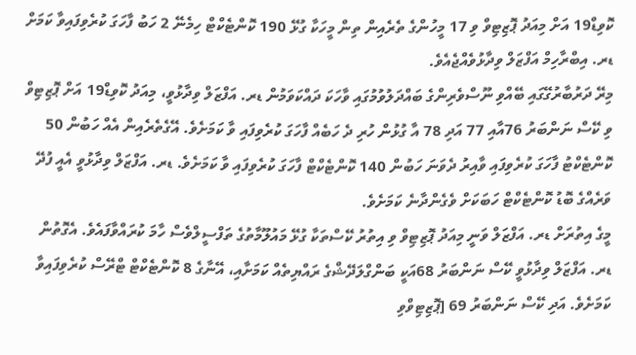ކޮވިޑް19 އަށް މިއަދު ޕޮޒިޓިވް ވި 17 މީހުންގެ ތެރެއިން ތިން މީހަކާ ގުޅޭ 190 ކޮންޓެކްޓް ހިމެނޭ 2 ހަބު ފާހަގަ ކުރެވިފައިވާ ކަމަށް ޑރ. އިބްރާހިމް އަފްޒަލް ވިދާޅުވެއްޖެއެވެ.
މިރޭ ދަރުބާރުގޭގައި ބޭއްވި ނޫސްވެރިންގެ ބައްދަލުވުމުގައި ވާހަކަ ދައްކަވަމުން ޑރ. އަފްޒަލް ވިދާޅުވީ، މިއަދު ކޮވިޑް19 އަށް ޕޮޒިޓިވް ވި ކޭސް ނަންބަރު 76އާއި 77 އަދި 78 އާ ގުޅުން ހުރި ދެ ހަބެއް ފާހަގަ ކުރެވިފައި ވާ ކަމަށެވެ. އޭގެތެރެއިން އެއް ހަބުން 50 ކޮންޓެކްޓު ފާހަގަ ކުރެވިފައި ވާއިރު ދެވަނަ ހަބުން 140 ކޮންޓެކްޓް ފާހަގަ ކުރެވިފައި ވާ ކަމަށެވެ. ޑރ. އަފްޒަލް ވިދާޅުވީ އެއީ ފުދޭ ވަރެއްގެ ބޮޑު ކޮންޓެކްޓް ހަބަކަށް ވެގެންދާނެ ކަމަށެވެ.
މީގެ އިތުރަށް ޑރ. އަފްޒަލް ވަނީ މިއަދު ޕޮޒިޓިވް ވި އިތުރު ކޭސްތަކާ ގުޅޭ މައުލޫމާތުގެ ތަފްސީލްވެސް ހާމަ ކުރައްވާފައެވެ. އެގޮތުން ޑރ. އަފްޒަލް ވިދާޅުވީ ކޭސް ނަންބަރު 68އަކީ ބަންގްލަދޭޝްގެ ރައްޔިތެއް ކަމަށާއި، އޭނާގެ 8 ކޮންޓެކްޓް ޓްރޭސް ކުރެވިފައިވާ ކަމަށެވެ. އަދި ކޭސް ނަންބަރު 69 [ޕޮޒިޓިވްވި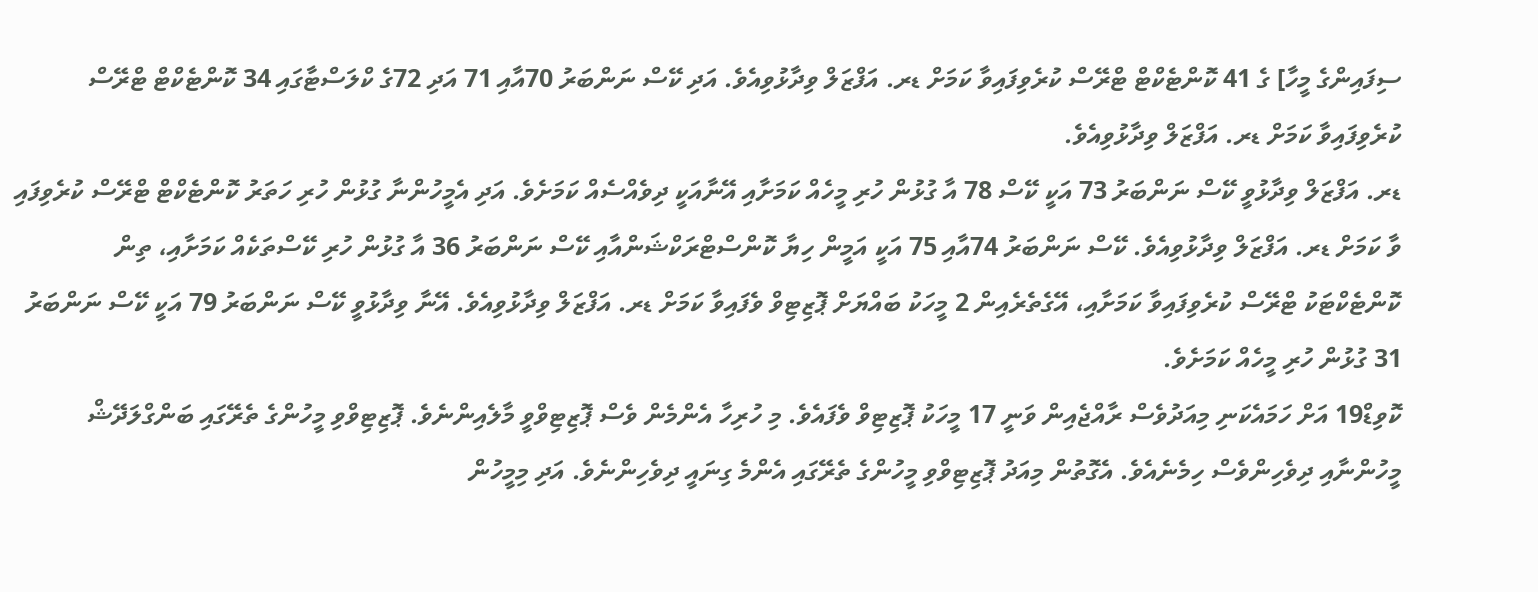ސިފައިންގެ މީހާ] ގެ 41 ކޮންޓެކްޓް ޓްރޭސް ކުރެވިފައިވާ ކަމަށް ޑރ. އަފްޒަލް ވިދާޅުވިއެވެ. އަދި ކޭސް ނަންބަރު 70އާއި 71 އަދި 72ގެ ކްލަސްޓާގައި 34 ކޮންޓެކްޓް ޓްރޭސް ކުރެވިފައިވާ ކަމަށް ޑރ. އަފްޒަލް ވިދާޅުވިއެވެ.
ޑރ. އަފްޒަލް ވިދާޅުވީ ކޭސް ނަންބަރު 73 އަކީ ކޭސް 78 އާ ގުޅުން ހުރި މީހެއް ކަމަށާއި އޭނާއަކީ ދިވެއްސެއް ކަމަށެވެ. އަދި އެމީހުންނާ ގުޅުން ހުރި ހަތަރު ކޮންޓެކްޓް ޓްރޭސް ކުރެވިފައި ވާ ކަމަށް ޑރ. އަފްޒަލް ވިދާޅުވިއެވެ. ކޭސް ނަންބަރު 74އާއި 75 އަކީ އަމީން ހިޔާ ކޮންސްޓްރަކްޝަންއާއި ކޭސް ނަންބަރު 36 އާ ގުޅުން ހުރި ކޭސްތަކެއް ކަމަށާއި، ތިން ކޮންޓެކްޓަކު ޓްރޭސް ކުރެވިފައިވާ ކަމަށާއި، އޭގެތެރެއިން 2 މީހަކު ބައްޔަށް ޕޮޒިޓިވް ވެފައިވާ ކަމަށް ޑރ. އަފްޒަލް ވިދާޅުވިއެވެ. އޭނާ ވިދާޅުވީ ކޭސް ނަންބަރު 79 އަކީ ކޭސް ނަންބަރު 31 ގުޅުން ހުރި މީހެއް ކަމަށެވެ.
ކޮވިޑް19 އަށް ހަމައެކަނި މިއަދުވެސް ރާއްޖެއިން ވަނީ 17 މީހަކު ޕޮޒިޓިވް ވެފައެވެ. މި ހުރިހާ އެންމެން ވެސް ޕޮޒިޓިވްވީ މާލެއިންނެވެ. ޕޮޒިޓިވްވި މީހުންގެ ތެރޭގައި ބަންގްލަދޭޝް މީހުންނާއި ދިވެހިންވެސް ހިމެނެއެވެ. އެގޮތުން މިއަދު ޕޮޒިޓިވްވި މީހުންގެ ތެރޭގައި އެންމެ ގިނައީ ދިވެހިންނެވެ. އަދި މިމީހުން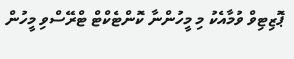ޕޮޒިޓިވް ވުމާއެކު މި މީހުންނާ ކޮންޓެކްޓް ޓްރޭސްވި މީހުން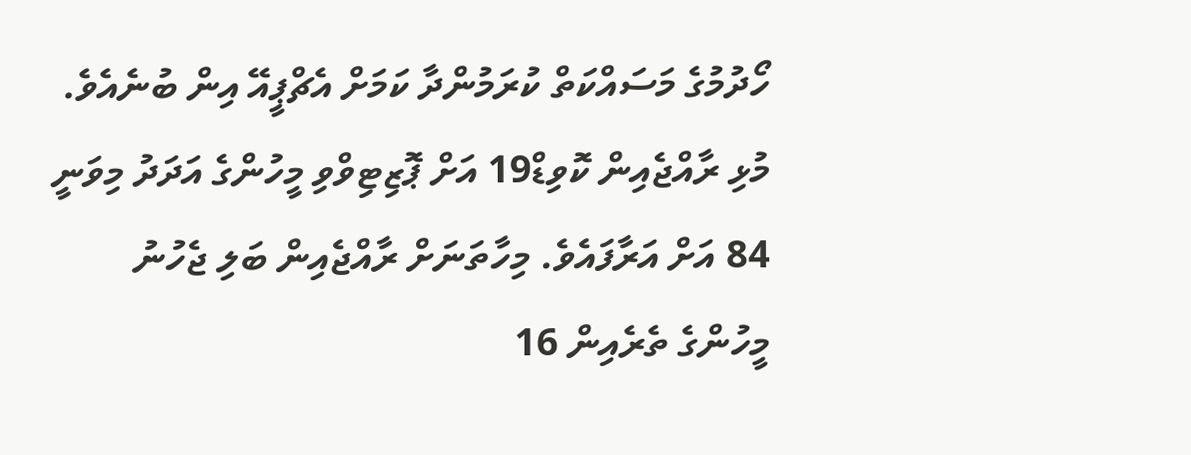ހޯދުމުގެ މަސައްކަތް ކުރަމުންދާ ކަމަށް އެޗްޕީއޭ އިން ބުނެއެވެ. މުޅި ރާއްޖެއިން ކޮވިޑް19 އަށް ޕޮޒިޓިވްވި މީހުންގެ އަދަދު މިވަނީ 84 އަށް އަރާފައެވެ. މިހާތަނަށް ރާއްޖެއިން ބަލި ޖެހުނު މީހުންގެ ތެރެއިން 16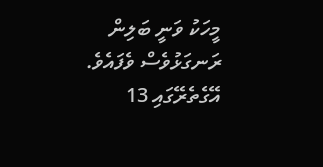މީހަކު ވަނީ ބަލިން ރަނގަޅުވެސް ވެފައެވެ. އޭގެތެރޭގައި 13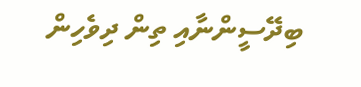ބިދޭސީންނާއި ތިން ދިވެހިން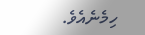ހިމެނެއެވެ.